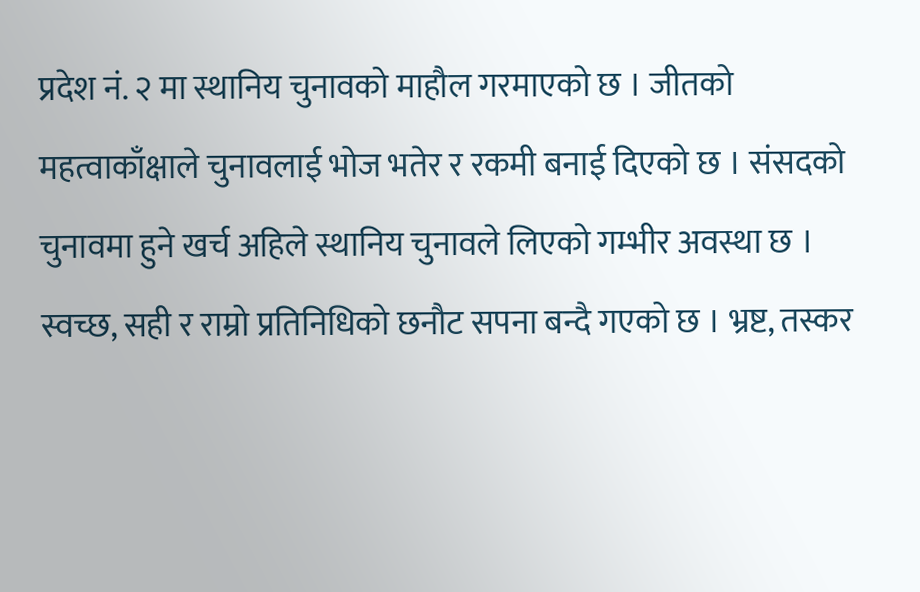प्रदेश नं. २ मा स्थानिय चुनावको माहौल गरमाएको छ । जीतको महत्वाकाँक्षाले चुनावलाई भोज भतेर र रकमी बनाई दिएको छ । संसदको चुनावमा हुने खर्च अहिले स्थानिय चुनावले लिएको गम्भीर अवस्था छ । स्वच्छ, सही र राम्रो प्रतिनिधिको छनौट सपना बन्दै गएको छ । भ्रष्ट, तस्कर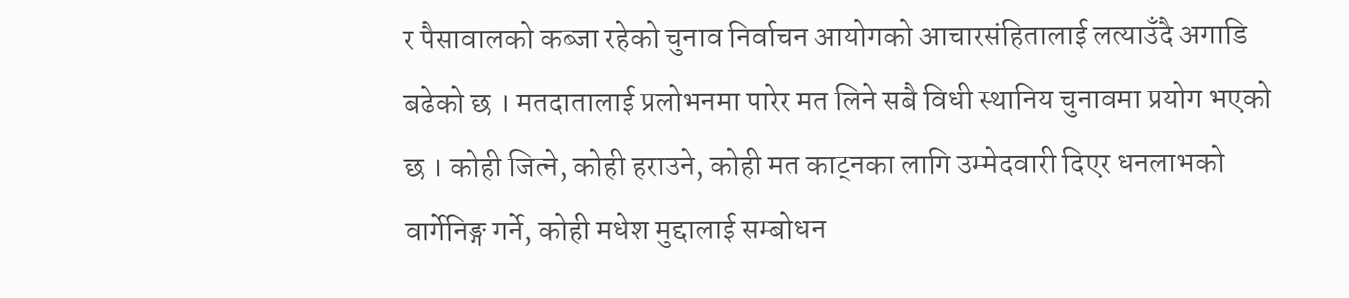र पैसावालको कब्जा रहेको चुनाव निर्वाचन आयोगको आचारसंहितालाई लत्याउँदै अगाडि बढेको छ । मतदातालाई प्रलोभनमा पारेर मत लिने सबै विधी स्थानिय चुनावमा प्रयोग भएको छ । कोही जित्ने, कोही हराउने, कोही मत काट्नका लागि उम्मेदवारी दिएर धनलाभको वार्गेनिङ्ग गर्ने, कोही मधेश मुद्दालाई सम्बोधन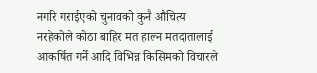नगरि गराईएको चुनावको कुनै औचित्य नरहेकोले कोठा बाहिर मत हाल्न मतदातालाई आकर्षित गर्ने आदि विभिन्न किसिमको विचारले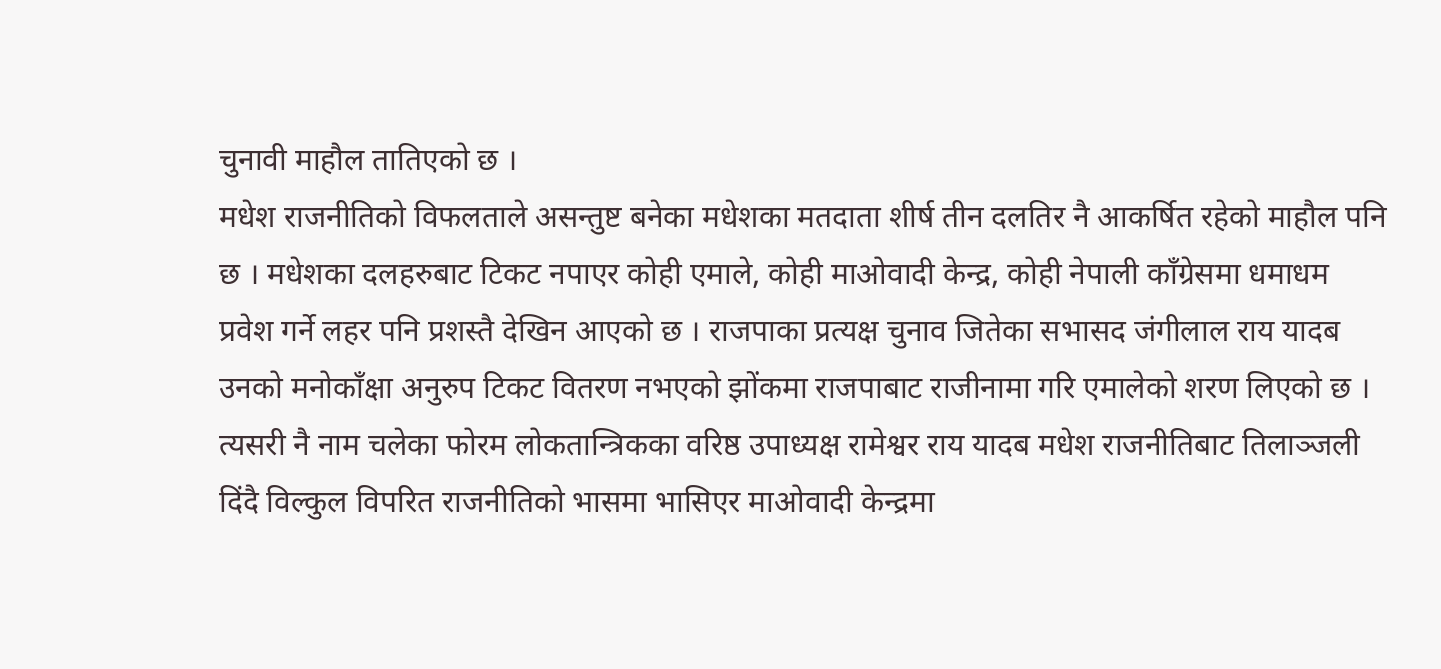चुनावी माहौल तातिएको छ ।
मधेश राजनीतिको विफलताले असन्तुष्ट बनेका मधेशका मतदाता शीर्ष तीन दलतिर नै आकर्षित रहेको माहौल पनि छ । मधेशका दलहरुबाट टिकट नपाएर कोही एमाले, कोही माओवादी केन्द्र, कोही नेपाली काँग्रेसमा धमाधम प्रवेश गर्ने लहर पनि प्रशस्तै देखिन आएको छ । राजपाका प्रत्यक्ष चुनाव जितेका सभासद जंगीलाल राय यादब उनको मनोकाँक्षा अनुरुप टिकट वितरण नभएको झोंकमा राजपाबाट राजीनामा गरि एमालेको शरण लिएको छ । त्यसरी नै नाम चलेका फोरम लोकतान्त्रिकका वरिष्ठ उपाध्यक्ष रामेश्वर राय यादब मधेश राजनीतिबाट तिलाञ्जली दिंदै विल्कुल विपरित राजनीतिको भासमा भासिएर माओवादी केन्द्रमा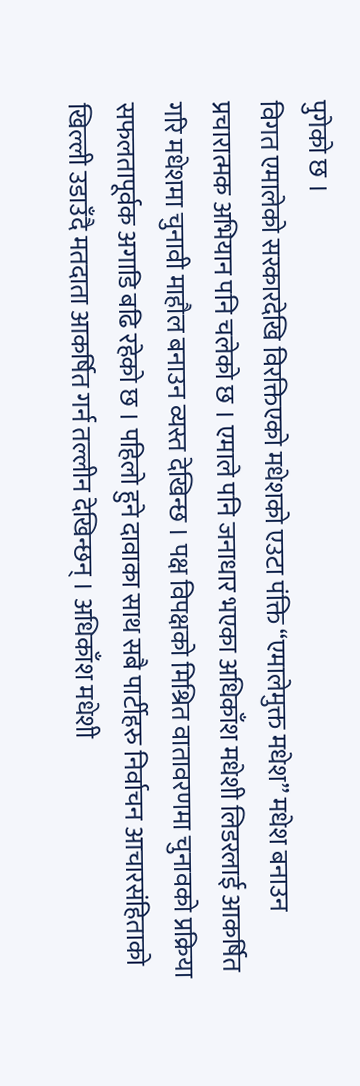पुगेको छ ।
विगत एमालेको सरकारदेखि विरक्तिएको मधेशको एउटा पंक्ति “एमालेमुक्त मधेश” मधेश बनाउन प्रचारात्मक अभियान पनि चलेको छ । एमाले पनि जनाधार भएका अधिकाँश मधेशी लिडरलाई आकर्षित गरि मधेशमा चुनावी माहौल बनाउन व्यस्त देखिन्छ । पक्ष विपक्षको मिश्रित वातावरणमा चुनावको प्रक्रिया सफलतापूर्वक अगाडि बढि रहेको छ । पहिलो हुने दावाका साथ सबै पार्टीहरु निर्वाचन आचारसंहिताको खिल्ली उडाउँदै मतदाता आकर्षित गर्न तल्लीन देखिन्छन् । अधिकाँश मधेशी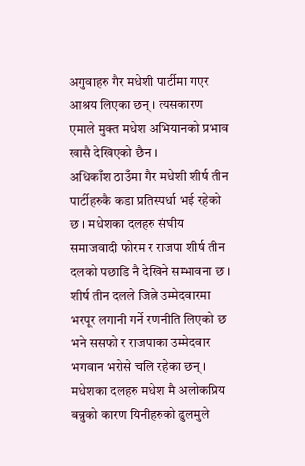अगुवाहरु गैर मधेशी पार्टीमा गएर आश्रय लिएका छन् । त्यसकारण एमाले मुक्त मधेश अभियानको प्रभाव खासै देखिएको छैन ।
अधिकाँश ठाउँमा गैर मधेशी शीर्ष तीन पार्टीहरुकै कडा प्रतिस्पर्धा भई रहेको छ । मधेशका दलहरु संघीय समाजवादी फोरम र राजपा शीर्ष तीन दलको पछाडि नै देखिने सम्भावना छ । शीर्ष तीन दलले जित्ने उम्मेदवारमा भरपूर लगानी गर्ने रणनीति लिएको छ भने ससफो र राजपाका उम्मेदवार भगवान भरोसे चलि रहेका छन् । मधेशका दलहरु मधेश मै अलोकप्रिय बन्नुको कारण यिनीहरुको ढुलमुले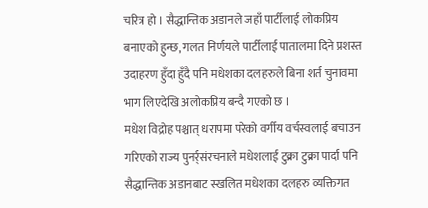चरित्र हो । सैद्धान्तिक अडानले जहाँ पार्टीलाई लोकप्रिय बनाएको हुन्छ, गलत निर्णयले पार्टीलाई पातालमा दिने प्रशस्त उदाहरण हुँदा हुँदै पनि मधेशका दलहरुले बिना शर्त चुनावमा भाग लिएदेखि अलोकप्रिय बन्दै गएको छ ।
मधेश विद्रोह पश्चात् धरापमा परेको वर्गीय वर्चस्वलाई बचाउन गरिएको राज्य पुनर्र्संरचनाले मधेशलाई टुक्रा टुक्रा पार्दा पनि सैद्धान्तिक अडानबाट स्खलित मधेशका दलहरु व्यक्तिगत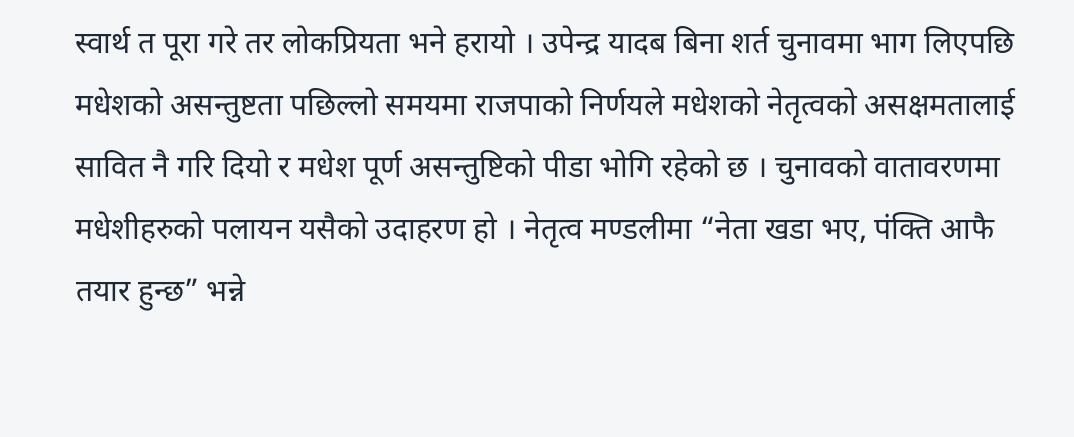स्वार्थ त पूरा गरे तर लोकप्रियता भने हरायो । उपेन्द्र यादब बिना शर्त चुनावमा भाग लिएपछि मधेशको असन्तुष्टता पछिल्लो समयमा राजपाको निर्णयले मधेशको नेतृत्वको असक्षमतालाई सावित नै गरि दियो र मधेश पूर्ण असन्तुष्टिको पीडा भोगि रहेको छ । चुनावको वातावरणमा मधेशीहरुको पलायन यसैको उदाहरण हो । नेतृत्व मण्डलीमा “नेता खडा भए, पंक्ति आफै तयार हुन्छ” भन्ने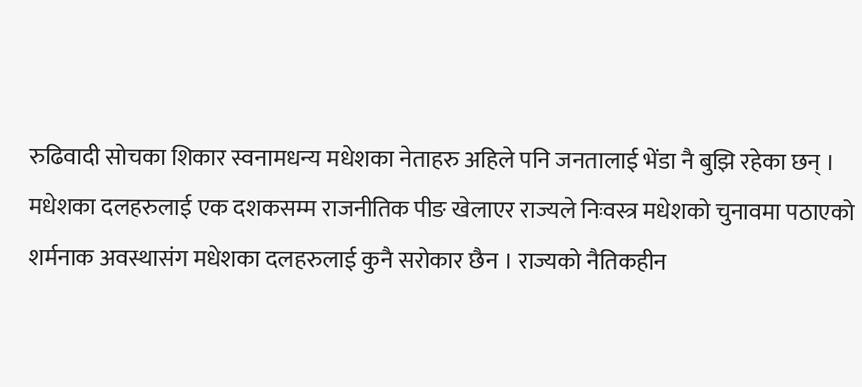रुढिवादी सोचका शिकार स्वनामधन्य मधेशका नेताहरु अहिले पनि जनतालाई भेंडा नै बुझि रहेका छन् ।
मधेशका दलहरुलाई एक दशकसम्म राजनीतिक पीङ खेलाएर राज्यले निःवस्त्र मधेशको चुनावमा पठाएको शर्मनाक अवस्थासंग मधेशका दलहरुलाई कुनै सरोकार छैन । राज्यको नैतिकहीन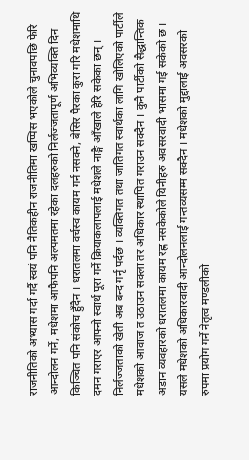राजनीतिको अभ्यास गर्दा गर्दै स्वयं पनि नैतिकहीन राजनीतिमा खप्पिस भएकोले चुनावपछि फेरि आन्दोलन गर्ने, मधेशमा आफैपनि अल्पमतमा रहेका दलहरुको निर्लज्जतापूर्ण अभिव्यक्ति दिन किञ्चित पनि संकोच हुँदैन । धरातलमा वर्चस्व कायम गर्न नसक्ने, बेसिर पैरका कुरा गरि मधेशमाथि दमन गराएर आफ्नो स्वार्थ पूरा गर्ने क्रियाकलापलाई मधेशले नाङ्गै आँखाले हेरि सकेका छन् । निर्लज्जताको खेती अब बन्द गर्नृ पर्दछ । व्यक्तिगत तथा जातिगत स्वार्थका लागि खोलिएको पार्टीले मधेशको आवाज त उठाउन सक्ला तर अधिकार स्थापित गराउन सक्दैन । कुनै पार्टीको सैद्धान्तिक अडान व्यवहारको धरातलमा कायम रह्न नसकेकोले यिनीहरु अवसरवादी भासमा गई सकेको छ । यसले मधेशको अधिकारवादी आन्दोलनलाई गन्तव्यसम्म सक्दैन । मधेशको मुद्दालाई अवसरको रुपमा प्रयोग गर्ने नेतृत्व मण्डलीको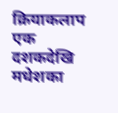क्रियाकलाप एक दशकदेखि मधेशका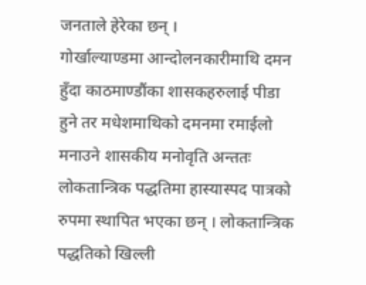जनताले हेरेका छन् ।
गोर्खाल्याण्डमा आन्दोलनकारीमाथि दमन हुँदा काठमाण्डौंका शासकहरुलाई पीडा हुने तर मधेशमाथिको दमनमा रमाईलो मनाउने शासकीय मनोवृति अन्ततः लोकतान्त्रिक पद्धतिमा हास्यास्पद पात्रको रुपमा स्थापित भएका छन् । लोकतान्त्रिक पद्धतिको खिल्ली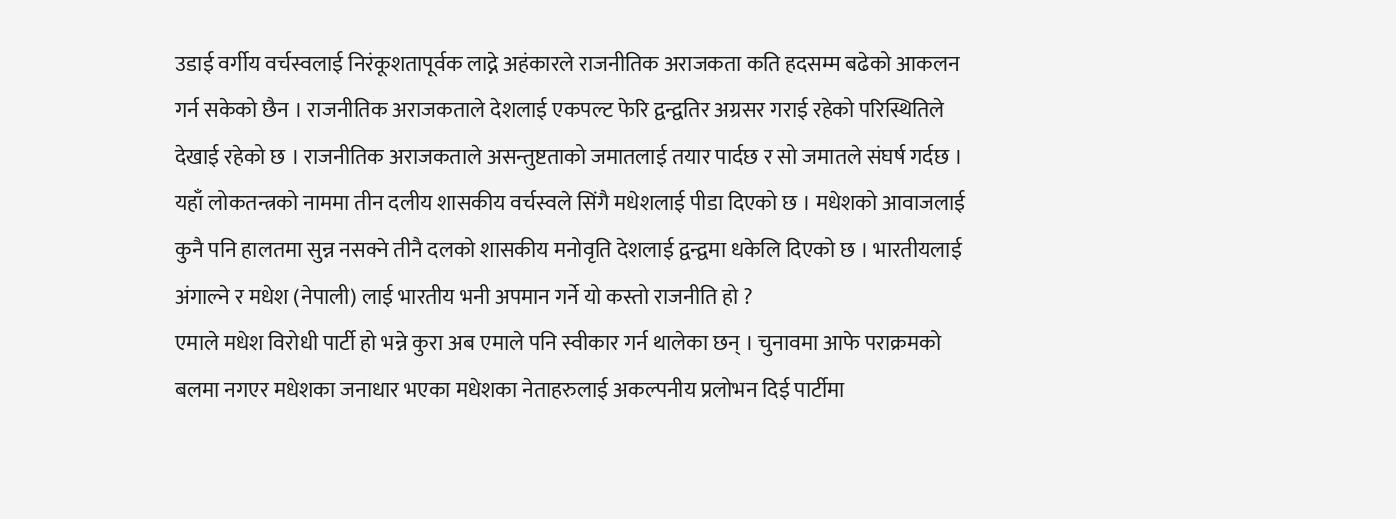उडाई वर्गीय वर्चस्वलाई निरंकूशतापूर्वक लाद्ने अहंकारले राजनीतिक अराजकता कति हदसम्म बढेको आकलन गर्न सकेको छैन । राजनीतिक अराजकताले देशलाई एकपल्ट फेरि द्वन्द्वतिर अग्रसर गराई रहेको परिस्थितिले देखाई रहेको छ । राजनीतिक अराजकताले असन्तुष्टताको जमातलाई तयार पार्दछ र सो जमातले संघर्ष गर्दछ । यहाँ लोकतन्त्रको नाममा तीन दलीय शासकीय वर्चस्वले सिंगै मधेशलाई पीडा दिएको छ । मधेशको आवाजलाई कुनै पनि हालतमा सुन्न नसक्ने तीनै दलको शासकीय मनोवृति देशलाई द्वन्द्वमा धकेलि दिएको छ । भारतीयलाई अंगाल्ने र मधेश (नेपाली) लाई भारतीय भनी अपमान गर्ने यो कस्तो राजनीति हो ?
एमाले मधेश विरोधी पार्टी हो भन्ने कुरा अब एमाले पनि स्वीकार गर्न थालेका छन् । चुनावमा आफे पराक्रमको बलमा नगएर मधेशका जनाधार भएका मधेशका नेताहरुलाई अकल्पनीय प्रलोभन दिई पार्टीमा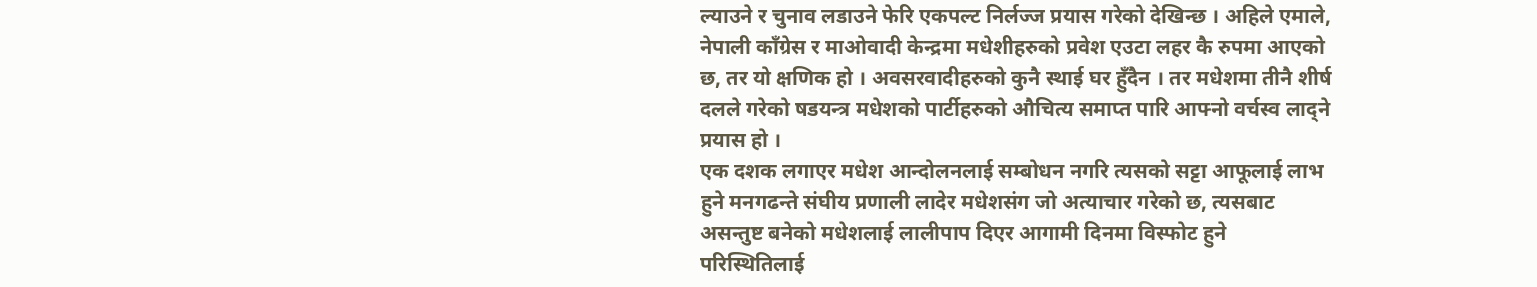ल्याउने र चुनाव लडाउने फेरि एकपल्ट निर्लज्ज प्रयास गरेको देखिन्छ । अहिले एमाले, नेपाली काँग्रेस र माओवादी केन्द्रमा मधेशीहरुको प्रवेश एउटा लहर कै रुपमा आएको छ, तर यो क्षणिक हो । अवसरवादीहरुको कुनै स्थाई घर हुँदैन । तर मधेशमा तीनै शीर्ष दलले गरेको षडयन्त्र मधेशको पार्टीहरुको औचित्य समाप्त पारि आफ्नो वर्चस्व लाद्ने प्रयास हो ।
एक दशक लगाएर मधेश आन्दोलनलाई सम्बोधन नगरि त्यसको सट्टा आफूलाई लाभ हुने मनगढन्ते संघीय प्रणाली लादेर मधेशसंग जो अत्याचार गरेको छ, त्यसबाट असन्तुष्ट बनेको मधेशलाई लालीपाप दिएर आगामी दिनमा विस्फोट हुने परिस्थितिलाई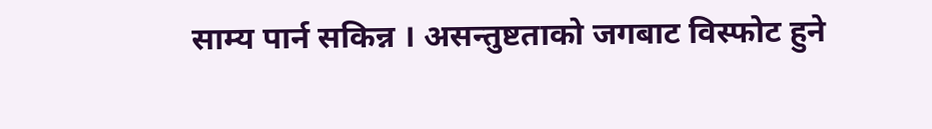साम्य पार्न सकिन्न । असन्तुष्टताको जगबाट विस्फोट हुने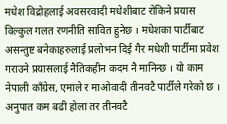मधेश विद्रोहलाई अवसरवादी मधेशीबाट रोकिने प्रयास विल्कुल गलत रणनीति सावित हुनेछ । मधेशका पार्टीबाट असन्तुष्ट बनेकाहरुलाई प्रलोभन दिई गैर मधेशी पार्टीमा प्रवेश गराउने प्रयासलाई नैतिकहीन कदम नै मानिन्छ । यो काम नेपाली काँग्रेस, एमाले र माओवादी तीनवटै पार्टीले गरेको छ । अनुपात कम बढी होला तर तीनवटै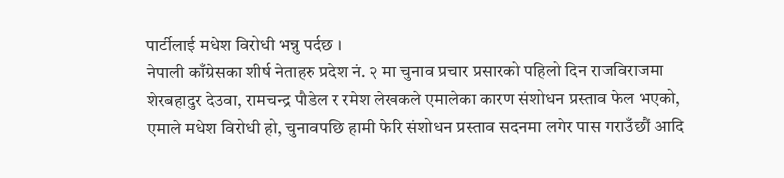पार्टीलाई मधेश विरोधी भन्नु पर्दछ ।
नेपाली काँग्रेसका शीर्ष नेताहरु प्रदेश नं. २ मा चुनाव प्रचार प्रसारको पहिलो दिन राजविराजमा शेरबहादुर देउवा, रामचन्द्र पौडेल र रमेश लेखकले एमालेका कारण संशोधन प्रस्ताव फेल भएको, एमाले मधेश विरोधी हो, चुनावपछि हामी फेरि संशोधन प्रस्ताव सदनमा लगेर पास गराउँछौं आदि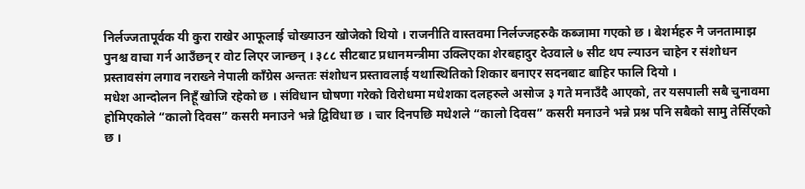निर्लज्जतापूर्वक यी कुरा राखेर आफूलाई चोख्याउन खोजेको थियो । राजनीति वास्तवमा निर्लज्जहरुकै कब्जामा गएको छ । बेशर्महरु नै जनतामाझ पुनश्च वाचा गर्न आउँछन् र वोट लिएर जान्छन् । ३८८ सीटबाट प्रधानमन्त्रीमा उक्लिएका शेरबहादुर देउवाले ७ सीट थप ल्याउन चाहेन र संशोधन प्रस्तावसंग लगाव नराख्ने नेपाली काँग्रेस अन्ततः संशोधन प्रस्तावलाई यथास्थितिको शिकार बनाएर सदनबाट बाहिर फालि दियो ।
मधेश आन्दोलन निहूँ खोजि रहेको छ । संविधान घोषणा गरेको विरोधमा मधेशका दलहरुले असोज ३ गते मनाउँदै आएको, तर यसपाली सबै चुनावमा होमिएकोले “कालो दिवस” कसरी मनाउने भन्ने द्विविधा छ । चार दिनपछि मधेशले “कालो दिवस” कसरी मनाउने भन्ने प्रश्न पनि सबैको सामु तेर्सिएको छ ।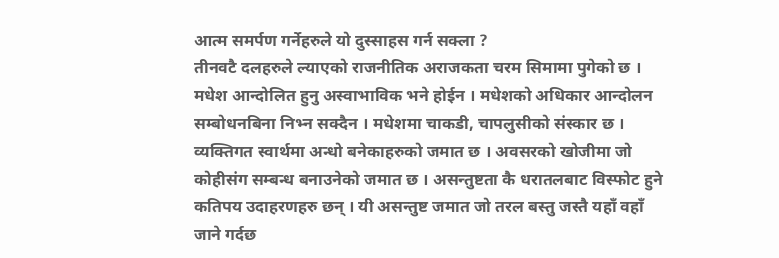आत्म समर्पण गर्नेहरुले यो दुस्साहस गर्न सक्ला ?
तीनवटै दलहरुले ल्याएको राजनीतिक अराजकता चरम सिमामा पुगेको छ । मधेश आन्दोलित हुनु अस्वाभाविक भने होईन । मधेशको अधिकार आन्दोलन सम्बोधनबिना निभ्न सक्दैन । मधेशमा चाकडी, चापलुसीको संस्कार छ । व्यक्तिगत स्वार्थमा अन्धो बनेकाहरुको जमात छ । अवसरको खोजीमा जो कोहीसंग सम्बन्ध बनाउनेको जमात छ । असन्तुष्टता कै धरातलबाट विस्फोट हुने कतिपय उदाहरणहरु छन् । यी असन्तुष्ट जमात जो तरल बस्तु जस्तै यहाँ वहाँ जाने गर्दछ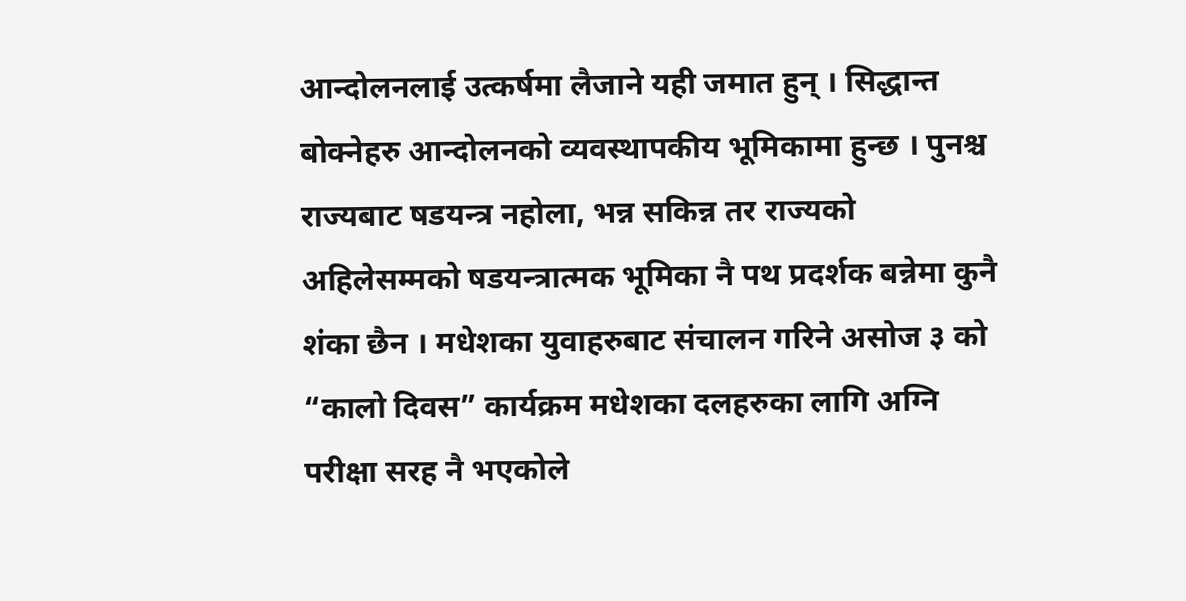आन्दोलनलाई उत्कर्षमा लैजाने यही जमात हुन् । सिद्धान्त बोक्नेहरु आन्दोलनको व्यवस्थापकीय भूमिकामा हुन्छ । पुनश्च राज्यबाट षडयन्त्र नहोला, भन्न सकिन्न तर राज्यको अहिलेसम्मको षडयन्त्रात्मक भूमिका नै पथ प्रदर्शक बन्नेमा कुनै शंका छैन । मधेशका युवाहरुबाट संचालन गरिने असोज ३ को “कालो दिवस” कार्यक्रम मधेशका दलहरुका लागि अग्नि परीक्षा सरह नै भएकोले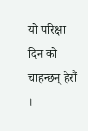यो परिक्षा दिन को चाहन्छन् हेरौं ।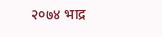२०७४ भाद्र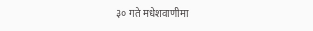३० गते मधेशवाणीमा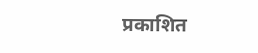प्रकाशित